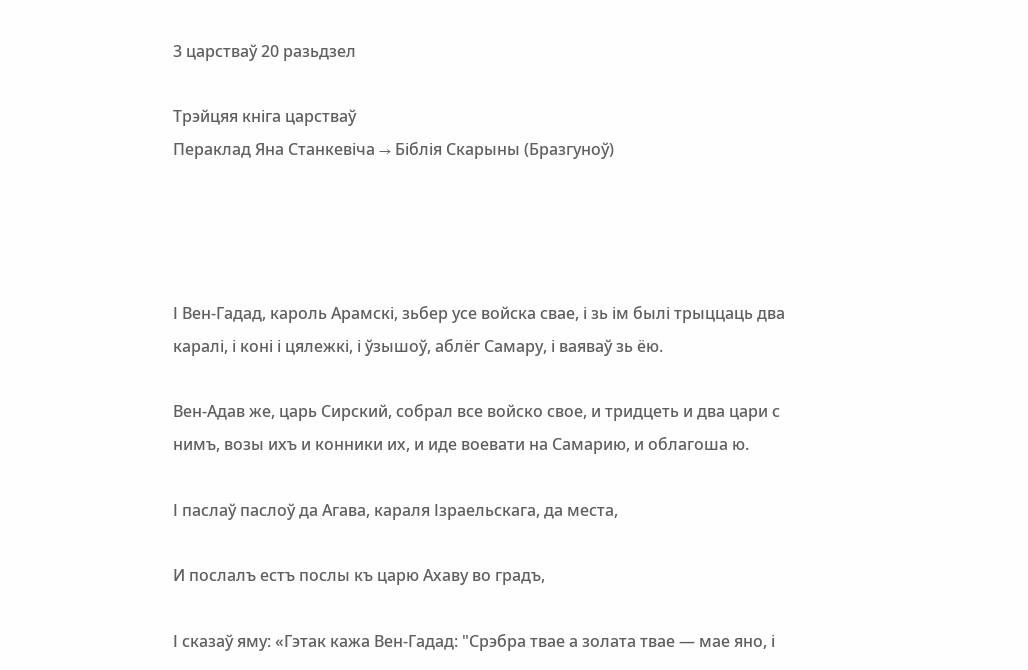3 царстваў 20 разьдзел

Трэйцяя кніга царстваў
Пераклад Яна Станкевіча → Біблія Скарыны (Бразгуноў)




І Вен-Гадад, кароль Арамскі, зьбер усе войска свае, і зь ім былі трыццаць два каралі, і коні і цялежкі, і ўзышоў, аблёг Самару, і ваяваў зь ёю.

Вен-Адав же, царь Сирский, собрал все войско свое, и тридцеть и два цари с нимъ, возы ихъ и конники их, и иде воевати на Самарию, и облагоша ю.

І паслаў паслоў да Агава, караля Ізраельскага, да места,

И послалъ естъ послы къ царю Ахаву во градъ,

І сказаў яму: «Гэтак кажа Вен-Гадад: "Срэбра твае а золата твае — мае яно, і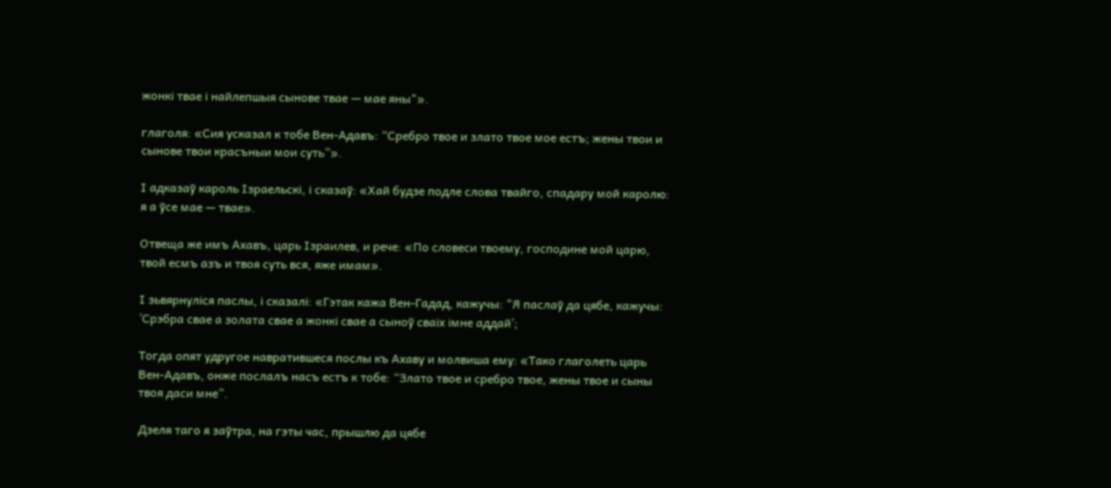жонкі твае і найлепшыя сынове твае — мае яны"».

глаголя: «Сия усказал к тобе Вен-Адавъ: “Сребро твое и злато твое мое естъ; жены твои и сынове твои красъныи мои суть”».

І адказаў кароль Ізраельскі, і сказаў: «Хай будзе подле слова твайго, спадару мой каролю: я а ўсе мае — твае».

Отвеща же имъ Ахавъ, царь Ізраилев, и рече: «По словеси твоему, господине мой царю, твой есмъ азъ и твоя суть вся, яже имам».

І зьвярнуліся паслы, і сказалі: «Гэтак кажа Вен-Гадад, кажучы: "Я паслаў да цябе, кажучы: ’Срэбра свае а золата свае а жонкі свае а сыноў сваіх імне аддай’;

Тогда опят удругое навратившеся послы къ Ахаву и молвиша ему: «Тако глаголеть царь Вен-Адавъ, онже послалъ насъ естъ к тобе: “Злато твое и сребро твое, жены твое и сыны твоя даси мне”.

Дзеля таго я заўтра, на гэты час, прышлю да цябе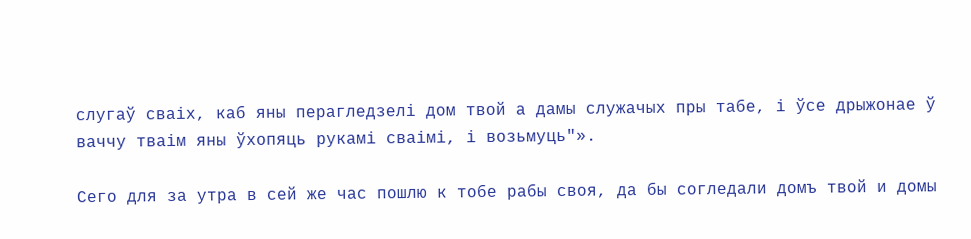слугаў сваіх, каб яны перагледзелі дом твой а дамы служачых пры табе, і ўсе дрыжонае ў ваччу тваім яны ўхопяць рукамі сваімі, і возьмуць"».

Сего для за утра в сей же час пошлю к тобе рабы своя, да бы согледали домъ твой и домы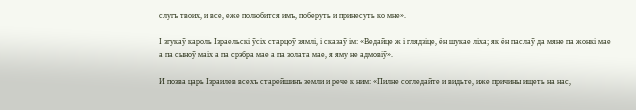слугъ твоих, и все, еже полюбится имъ, поберуть и принесуть ко мне».

І згукаў кароль Ізраельскі ўсіх старцоў зямлі, і сказаў ім: «Ведайце ж і глядзіце, ён шукае ліха; як ён паслаў да мяне па жонкі мае а па сыноў маіх а па срэбра мае а па золата мае, я яму не адмовіў».

И позва царь Ізраилев всехъ старейшинъ земли и рече к ним: «Пилне согледайте и видьте, иже причины ищеть на нас,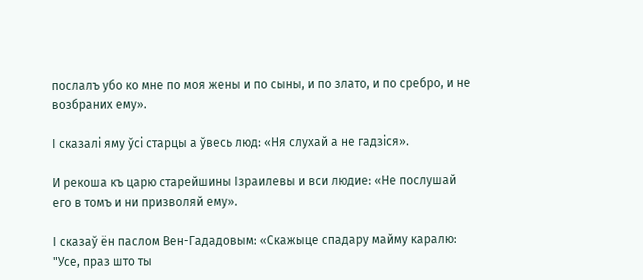послалъ убо ко мне по моя жены и по сыны, и по злато, и по сребро, и не возбраних ему».

І сказалі яму ўсі старцы а ўвесь люд: «Ня слухай а не гадзіся».

И рекоша къ царю старейшины Ізраилевы и вси людие: «Не послушай его в томъ и ни призволяй ему».

І сказаў ён паслом Вен-Гададовым: «Скажыце спадару майму каралю: "Усе, праз што ты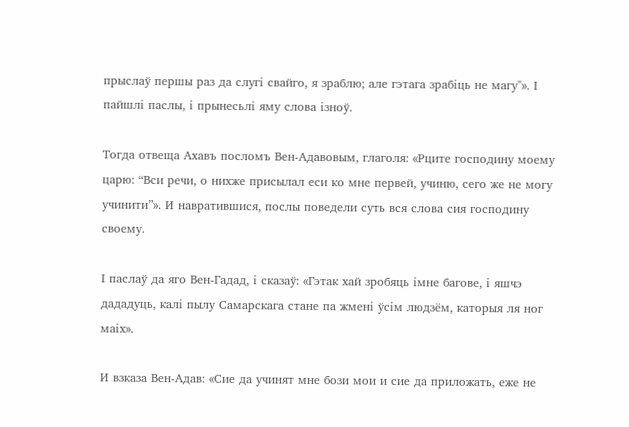прыслаў першы раз да слугі свайго, я зраблю; але гэтага зрабіць не магу"». І пайшлі паслы, і прынесьлі яму слова ізноў.

Тогда отвеща Ахавъ посломъ Вен-Адавовым, глаголя: «Рците господину моему царю: “Вси речи, о нихже присылал еси ко мне первей, учиню, сего же не могу учинити”». И навратившися, послы поведели суть вся слова сия господину своему.

І паслаў да яго Вен-Гадад, і сказаў: «Гэтак хай зробяць імне багове, і яшчэ дададуць, калі пылу Самарскага стане па жмені ўсім людзём, каторыя ля ног маіх».

И взказа Вен-Адав: «Сие да учинят мне бози мои и сие да приложать, еже не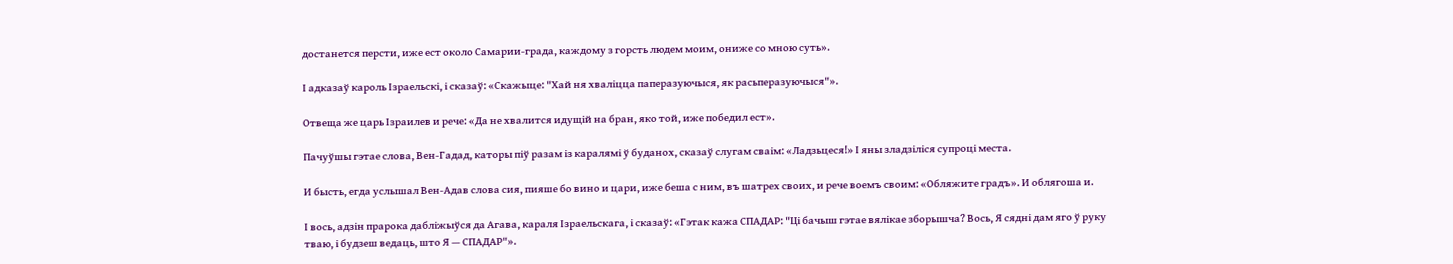достанется персти, иже ест около Самарии-града, каждому з горсть людем моим, ониже со мною суть».

І адказаў кароль Ізраельскі, і сказаў: «Скажыце: "Хай ня хваліцца паперазуючыся, як расьперазуючыся"».

Отвеща же царь Ізраилев и рече: «Да не хвалится идущій на бран, яко той, иже победил ест».

Пачуўшы гэтае слова, Вен-Гадад, каторы піў разам із каралямі ў буданох, сказаў слугам сваім: «Ладзьцеся!» І яны зладзіліся супроці места.

И бысть, егда услышал Вен-Адав слова сия, пияше бо вино и цари, иже беша с ним, въ шатрех своих, и рече воемъ своим: «Обляжите градъ». И облягоша и.

І вось, адзін прарока дабліжыўся да Агава, караля Ізраельскага, і сказаў: «Гэтак кажа СПАДАР: "Ці бачыш гэтае вялікае зборышча? Вось, Я сядні дам яго ў руку тваю, і будзеш ведаць, што Я — СПАДАР"».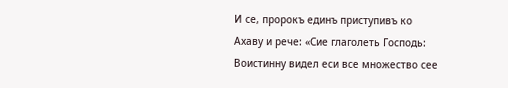И се, пророкъ единъ приступивъ ко Ахаву и рече: «Сие глаголеть Господь: Воистинну видел еси все множество сее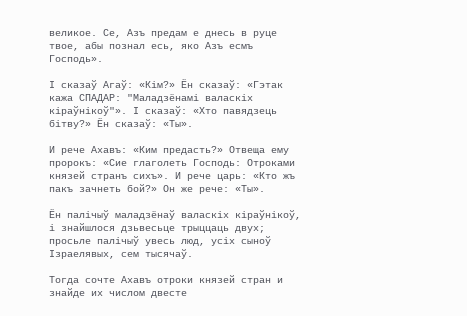великое. Се, Азъ предам е днесь в руце твое, абы познал есь, яко Азъ есмъ Господь».

І сказаў Агаў: «Кім?» Ён сказаў: «Гэтак кажа СПАДАР: "Маладзёнамі валаскіх кіраўнікоў"». І сказаў: «Хто павядзець бітву?» Ён сказаў: «Ты».

И рече Ахавъ: «Ким предасть?» Отвеща ему пророкъ: «Сие глаголеть Господь: Отроками князей странъ сихъ». И рече царь: «Кто жъ пакъ зачнеть бой?» Он же рече: «Ты».

Ён палічыў маладзёнаў валаскіх кіраўнікоў, і знайшлося дзьвесьце трыццаць двух; просьле палічыў увесь люд, усіх сыноў Ізраелявых, сем тысячаў.

Тогда сочте Ахавъ отроки князей стран и знайде их числом двесте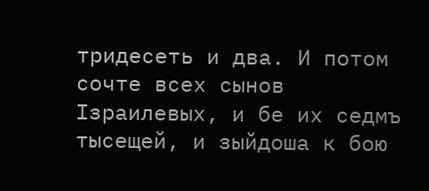тридесеть и два. И потом сочте всех сынов Ізраилевых, и бе их седмъ тысещей, и зыйдоша к бою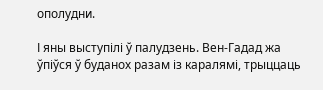ополудни.

І яны выступілі ў палудзень. Вен-Гадад жа ўпіўся ў буданох разам із каралямі, трыццаць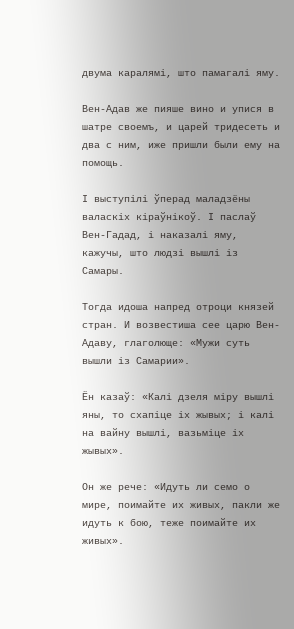двума каралямі, што памагалі яму.

Вен-Адав же пияше вино и упися в шатре своемъ, и царей тридесеть и два с ним, иже пришли были ему на помощь.

І выступілі ўперад маладзёны валаскіх кіраўнікоў. І паслаў Вен-Гадад, і наказалі яму, кажучы, што людзі вышлі із Самары.

Тогда идоша напред отроци князей стран. И возвестиша сее царю Вен-Адаву, глаголюще: «Мужи суть вышли із Самарии».

Ён казаў: «Калі дзеля міру вышлі яны, то схапіце іх жывых; і калі на вайну вышлі, вазьміце іх жывых».

Он же рече: «Идуть ли семо о мире, поимайте их живых, пакли же идуть к бою, теже поимайте их живых».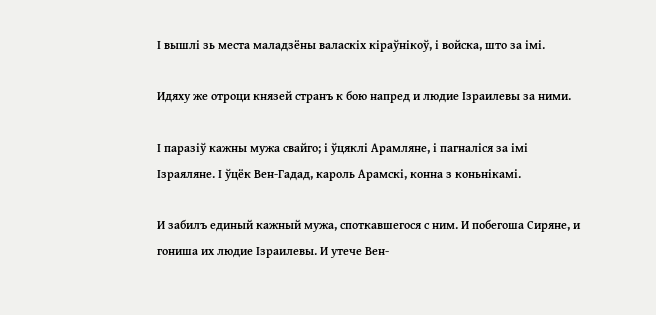І вышлі зь места маладзёны валаскіх кіраўнікоў, і войска, што за імі.

Идяху же отроци князей странъ к бою напред и людие Ізраилевы за ними.

І паразіў кажны мужа свайго; і ўцяклі Арамляне, і пагналіся за імі Ізраяляне. І ўцёк Вен-Гадад, кароль Арамскі, конна з коньнікамі.

И забилъ единый кажный мужа, споткавшегося с ним. И побегоша Сиряне, и гониша их людие Ізраилевы. И утече Вен-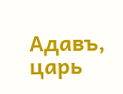Адавъ, царь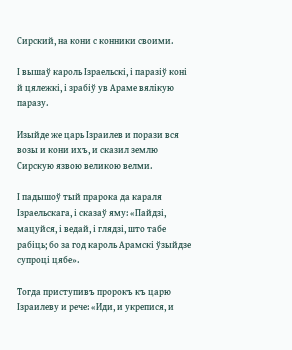Сирский, на кони с конники своими.

І вышаў кароль Ізраельскі, і паразіў коні й цялежкі, і зрабіў ув Араме вялікую паразу.

Изыйде же царь Ізраилев и порази вся возы и кони ихъ, и сказил землю Сирскую язвою великою велми.

І падышоў тый прарока да караля Ізраельскага, і сказаў яму: «Пайдзі, мацуйся, і ведай, і глядзі, што табе рабіць; бо за год кароль Арамскі ўзыйдзе супроці цябе».

Тогда приступивъ пророкъ къ царю Ізраилеву и рече: «Иди, и укрепися, и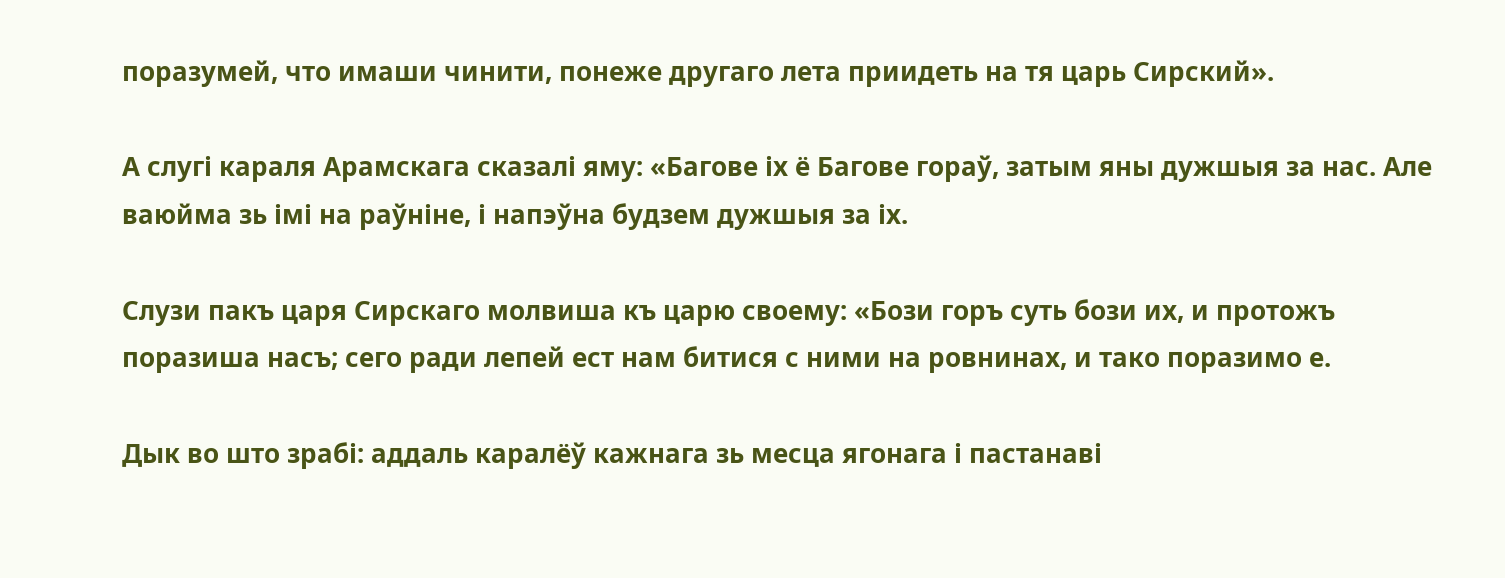поразумей, что имаши чинити, понеже другаго лета приидеть на тя царь Сирский».

А слугі караля Арамскага сказалі яму: «Багове іх ё Багове гораў, затым яны дужшыя за нас. Але ваюйма зь імі на раўніне, і напэўна будзем дужшыя за іх.

Слузи пакъ царя Сирскаго молвиша къ царю своему: «Бози горъ суть бози их, и протожъ поразиша насъ; сего ради лепей ест нам битися с ними на ровнинах, и тако поразимо е.

Дык во што зрабі: аддаль каралёў кажнага зь месца ягонага і пастанаві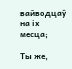вайводцаў на іх месца;

Ты же,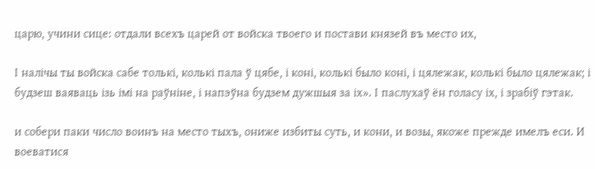царю, учини сице: отдали всехъ царей от войска твоего и постави князей въ место их,

І налічы ты войска сабе толькі, колькі пала ў цябе, і коні, колькі было коні, і цялежак, колькі было цялежак; і будзеш ваяваць ізь імі на раўніне, і напэўна будзем дужшыя за іх». І паслухаў ён голасу іх, і зрабіў гэтак.

и собери паки число воинъ на место тыхъ, ониже избиты суть, и кони, и возы, якоже прежде имелъ еси. И воеватися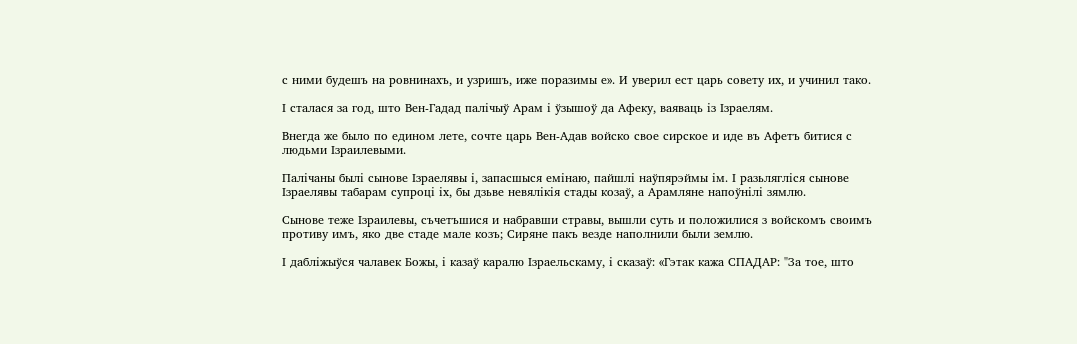с ними будешъ на ровнинахъ, и узришъ, иже поразимы е». И уверил ест царь совету их, и учинил тако.

І сталася за год, што Вен-Гадад палічыў Арам і ўзышоў да Афеку, ваяваць із Ізраелям.

Внегда же было по едином лете, сочте царь Вен-Адав войско свое сирское и иде въ Афетъ битися с людьми Ізраилевыми.

Палічаны былі сынове Ізраелявы і, запасшыся емінаю, пайшлі наўпярэймы ім. І разьлягліся сынове Ізраелявы табарам супроці іх, бы дзьве невялікія стады козаў, а Арамляне напоўнілі зямлю.

Сынове теже Ізраилевы, съчетъшися и набравши стравы, вышли суть и положилися з войскомъ своимъ противу имъ, яко две стаде мале козъ; Сиряне пакъ везде наполнили были землю.

І дабліжыўся чалавек Божы, і казаў каралю Ізраельскаму, і сказаў: «Гэтак кажа СПАДАР: "За тое, што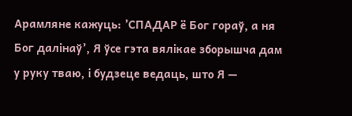Арамляне кажуць: ’СПАДАР ё Бог гораў, а ня Бог далінаў’, Я ўсе гэта вялікае зборышча дам у руку тваю, і будзеце ведаць, што Я —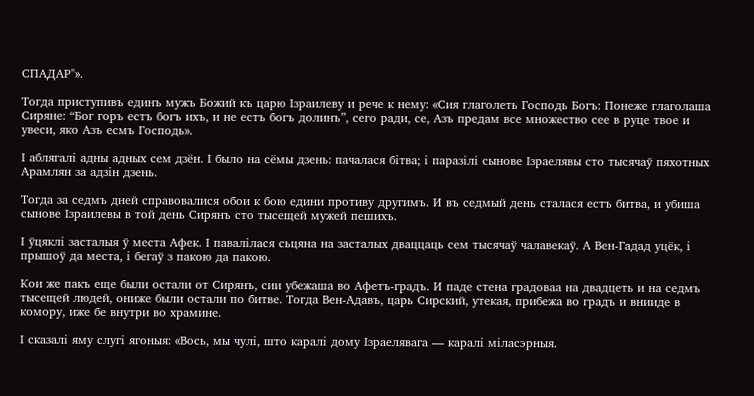СПАДАР"».

Тогда приступивъ единъ мужъ Божий къ царю Ізраилеву и рече к нему: «Сия глаголеть Господь Богъ: Понеже глаголаша Сиряне: “Бог горъ естъ богъ ихъ, и не естъ богъ долинъ”, сего ради, се, Азъ предам все множество сее в руце твое и увеси, яко Азъ есмъ Господь».

І аблягалі адны адных сем дзён. І было на сёмы дзень: пачалася бітва; і паразілі сынове Ізраелявы сто тысячаў пяхотных Арамлян за адзін дзень.

Тогда за седмъ дней справовалися обои к бою едини противу другимъ. И въ седмый день сталася естъ битва, и убиша сынове Ізраилевы в той день Сирянъ сто тысещей мужей пешихъ.

І ўцяклі засталыя ў места Афек. І павалілася сьцяна на засталых дваццаць сем тысячаў чалавекаў. А Вен-Гадад уцёк, і прышоў да места, і бегаў з пакою да пакою.

Кои же пакъ еще были остали от Сирянъ, сии убежаша во Афетъ-градъ. И паде стена градоваa на двадцеть и на седмъ тысещей людей, ониже были остали по битве. Тогда Вен-Адавъ, царь Сирский, утекая, прибежа во градъ и внииде в комору, иже бе внутри во храмине.

І сказалі яму слугі ягоныя: «Вось, мы чулі, што каралі дому Ізраелявага — каралі міласэрныя.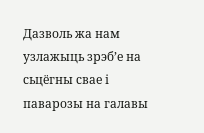Дазволь жа нам узлажыць зрэб’е на сьцёгны свае і паварозы на галавы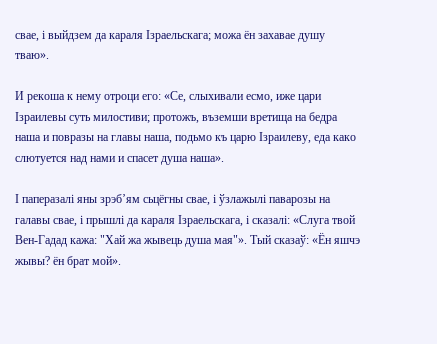свае, і выйдзем да караля Ізраельскага; можа ён захавае душу тваю».

И рекоша к нему отроци его: «Се, слыхивали есмо, иже цари Ізраилевы суть милостиви; протожъ, въземши вретища на бедра наша и повразы на главы наша, подьмо къ царю Ізраилеву, еда како слютуется над нами и спасет душа наша».

І паперазалі яны зрэб’ям сьцёгны свае, і ўзлажылі паварозы на галавы свае, і прышлі да караля Ізраельскага, і сказалі: «Слуга твой Вен-Гадад кажа: "Хай жа жывець душа мая"». Тый сказаў: «Ён яшчэ жывы? ён брат мой».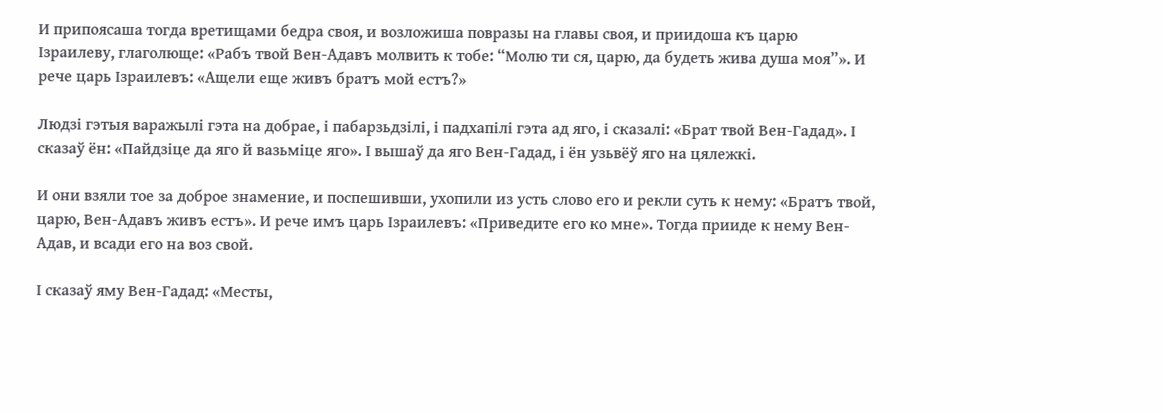И припоясаша тогда вретищами бедра своя, и возложиша повразы на главы своя, и приидоша къ царю Ізраилеву, глаголюще: «Рабъ твой Вен-Адавъ молвить к тобе: “Молю ти ся, царю, да будеть жива душа моя”». И рече царь Ізраилевъ: «Ащели еще живъ братъ мой естъ?»

Людзі гэтыя варажылі гэта на добрае, і пабарзьдзілі, і падхапілі гэта ад яго, і сказалі: «Брат твой Вен-Гадад». І сказаў ён: «Пайдзіце да яго й вазьміце яго». І вышаў да яго Вен-Гадад, і ён узьвёў яго на цялежкі.

И они взяли тое за доброе знамение, и поспешивши, ухопили из усть слово его и рекли суть к нему: «Братъ твой, царю, Вен-Адавъ живъ естъ». И рече имъ царь Ізраилевъ: «Приведите его ко мне». Тогда прииде к нему Вен-Адав, и всади его на воз свой.

І сказаў яму Вен-Гадад: «Месты,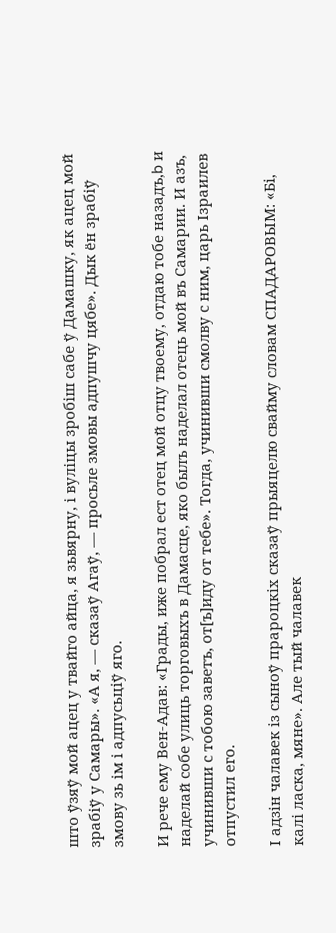што ўзяў мой ацец у твайго айца, я зьвярну, і вуліцы зробіш сабе ў Дамашку, як ацец мой зрабіў у Самары». «А я, — сказаў Агаў, — просьле змовы адпушчу цябе». Дык ён зрабіў змову зь ім і адпусьціў яго.

И рече ему Вен-Адав: «Грады, иже побрал ест отец мой отцу твоему, отдаю тобе назадъ,b и наделай собе улиць торговыхъ в Дамасце, яко былъ наделал отець мой въ Самарии. И азъ, учинивши с тобою заветъ, от[ъ]иду от тебе». Тогда, учинивши смолву с ним, царь Ізраилев отпустил его.

І адзін чалавек із сыноў прароцкіх сказаў прыяцелю свайму словам СПАДАРОВЫМ: «Бі, калі ласка, мяне». Але тый чалавек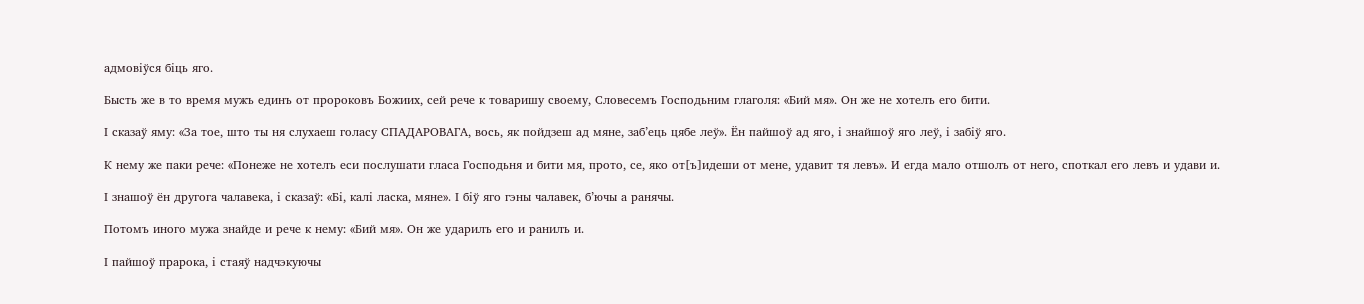адмовіўся біць яго.

Бысть же в то время мужъ единъ от пророковъ Божиих, сей рече к товаришу своему, Словесемъ Господьним глаголя: «Бий мя». Он же не хотелъ его бити.

І сказаў яму: «За тое, што ты ня слухаеш голасу СПАДАРОВАГА, вось, як пойдзеш ад мяне, заб’ець цябе леў». Ён пайшоў ад яго, і знайшоў яго леў, і забіў яго.

К нему же паки рече: «Понеже не хотелъ еси послушати гласа Господьня и бити мя, прото, се, яко от[ъ]идеши от мене, удавит тя левъ». И егда мало отшолъ от него, споткал его левъ и удави и.

І знашоў ён другога чалавека, і сказаў: «Бі, калі ласка, мяне». І біў яго гэны чалавек, б’ючы а ранячы.

Потомъ иного мужа знайде и рече к нему: «Бий мя». Он же ударилъ его и ранилъ и.

І пайшоў прарока, і стаяў надчэкуючы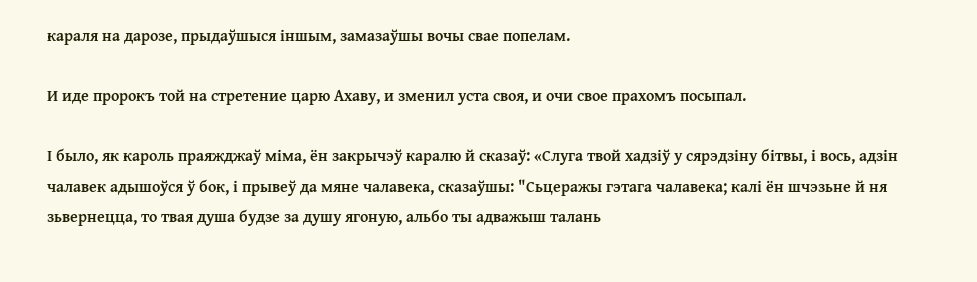караля на дарозе, прыдаўшыся іншым, замазаўшы вочы свае попелам.

И иде пророкъ той на стретение царю Ахаву, и зменил уста своя, и очи свое прахомъ посыпал.

І было, як кароль праяжджаў міма, ён закрычэў каралю й сказаў: «Слуга твой хадзіў у сярэдзіну бітвы, і вось, адзін чалавек адышоўся ў бок, і прывеў да мяне чалавека, сказаўшы: "Сьцеражы гэтага чалавека; калі ён шчэзьне й ня зьвернецца, то твая душа будзе за душу ягоную, альбо ты адважыш талань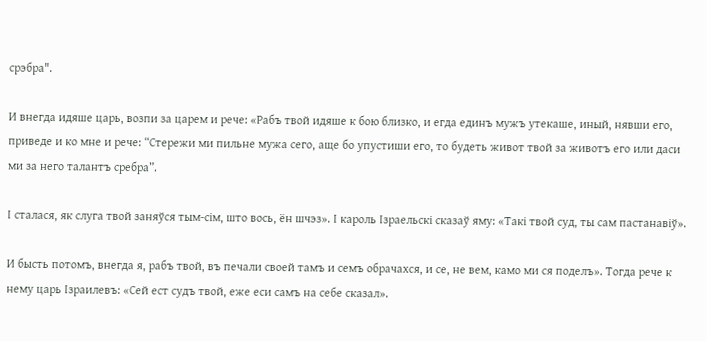срэбра".

И внегда идяше царь, возпи за царем и рече: «Рабъ твой идяше к бою близко, и егда единъ мужъ утекаше, иный, нявши его, приведе и ко мне и рече: “Стережи ми пильне мужа сего, аще бо упустиши его, то будеть живот твой за животъ его или даси ми за него талантъ сребра”.

І сталася, як слуга твой заняўся тым-сім, што вось, ён шчэз». І кароль Ізраельскі сказаў яму: «Такі твой суд, ты сам пастанавіў».

И бысть потомъ, внегда я, рабъ твой, въ печали своей тамъ и семъ обрачахся, и се, не вем, камо ми ся поделъ». Тогда рече к нему царь Ізраилевъ: «Сей ест судъ твой, еже еси самъ на себе сказал».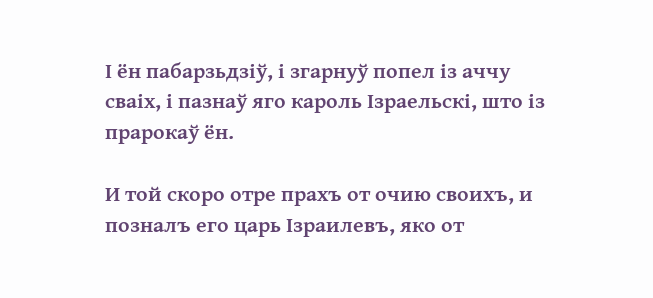І ён пабарзьдзіў, і згарнуў попел із аччу сваіх, і пазнаў яго кароль Ізраельскі, што із прарокаў ён.

И той скоро отре прахъ от очию своихъ, и позналъ его царь Ізраилевъ, яко от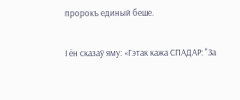пророкъ единый беше.

І ён сказаў яму: «Гэтак кажа СПАДАР: "За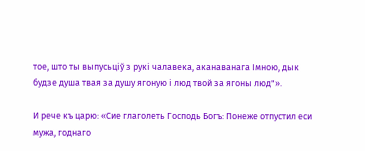тое, што ты выпусьціў з рукі чалавека, аканаванага Імною, дык будзе душа твая за душу ягоную і люд твой за ягоны люд"».

И рече къ царю: «Сие глаголеть Господь Богъ: Понеже отпустил еси мужа, годнаго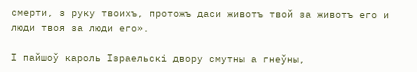смерти, з руку твоихъ, протожъ даси животъ твой за животъ его и люди твоя за люди его».

І пайшоў кароль Ізраельскі двору смутны а гнеўны,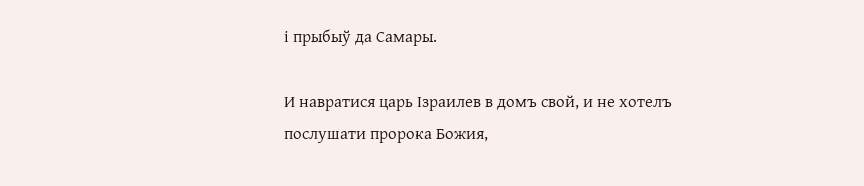і прыбыў да Самары.

И навратися царь Ізраилев в домъ свой, и не хотелъ послушати пророка Божия,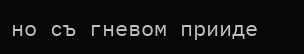но съ гневом прииде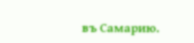въ Самарию.